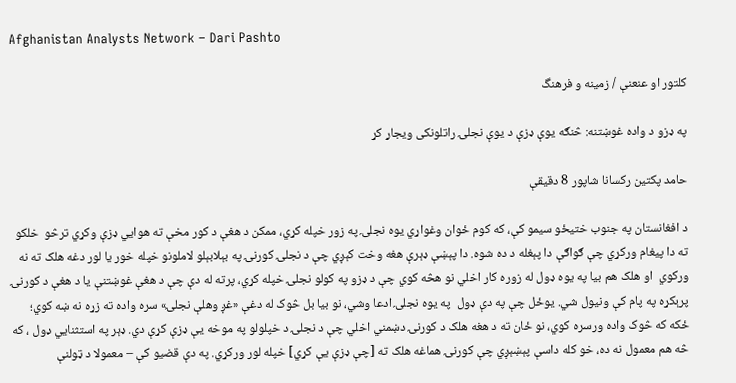Afghanistan Analysts Network – Dari Pashto

کلتور او عنعنې / زمینه و فرهنگ

په ډزو د واده غوښتنه: څنګه یوې ډزې د یوې نجلۍ راتلونکی ویجاړ کړ

حامد پکتین رکسانا شاپور 8 دقیقې

د افغانستان په جنوب ختیځو سیمو کې، که کوم ځوان وغواړي یوه نجلۍ په زور خپله کړي، ممکن د هغې د کور مخې ته هوایي ډزې وکړي ترڅو  خلکو ته دا پیغام ورکړي چې ګواګې دا پېغله د ده شوه. دا پېښې ډېرې هغه وخت کېږي چې د نجلۍ کورنۍ په بېلابېلو لاملونو خپله خور یا لور دغه هلک ته نه ورکوي  او هلک هم بیا په یوه ډول له زوره کار اخلي نو هڅه کوي چې د ډزو په کولو نجلۍ خپله کړي، پرته له دې چې د هغې غوښتنې یا د هغې د کورنۍ پرېکړه په پام کې ونیول شي. یوځل چې په دې ډول  په یوه نجلۍ ادعا وشي، نو بیا بل څوک له دغې «غږ وهلې نجلۍ» سره واده ته زړه نه ښه کوي؛ ځکه که څوک واده ورسره کوي، نو ځان ته د هغه هلک د کورنۍ دښمني اخلي چې د نجلۍ د خپلولو په موخه یې ډزې کړې دي. ډېر په استثنایي ډول ، که څه هم معمول نه ده، خو کله داسې پېښېږي چې کورنۍ هماغه هلک ته [چې ډزې یې کړي] خپله لور ورکړي. په دې قضیو کې – معمولا د ټولنې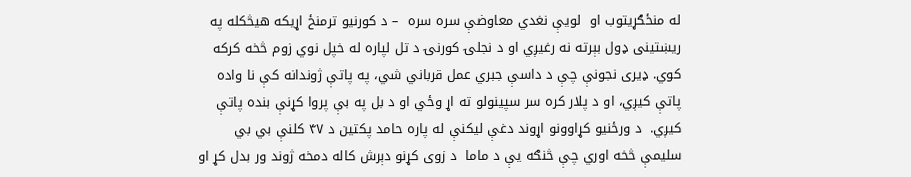له منځګړیتوب او  لویې نغدي معاوضې سره سره  – د کورنیو ترمنځ اړیکه هیڅکله په ریښتینی ډول بېرته نه رغیږي او د نجلۍ کورنۍ د تل لپاره له خپل نوي زوم څخه کرکه کوي. ډیری نجونې چې د داسې جبري عمل قرباني شي، په پاتې ژوندانه کې نا واده پاتې کیږي، او د پلار کره سر سپینولو ته اړ وځي او د بل په بې پروا کړنې بنده پاتې کیږي.  د ورځنیو کړاوونو اړوند دغې لیکنې له پاره حامد پکتین د ۴۷ کلنې بي بي سلیمې څخه اوري چې څنګه یې د ماما  د زوی کړنو دېرش کاله دمخه ژوند ور بدل کړ او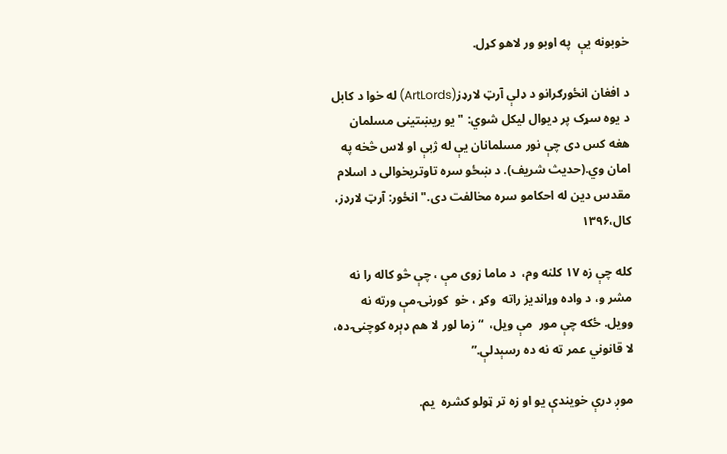خوبونه یې  په اوبو ور لاهو کړل.

د افغان انځورګرانو د ډلې آرټ لارډز(ArtLords) له خوا د کابل د یوه سړک پر دیوال لیکل شوي: "یو ریښتینی مسلمان هغه کس دی چې نور مسلمانان یې له ژبې او لاس څخه په امان وي.(حدیث شریف). د ښځو سره تاوتریخوالی د اسلام مقدس دین له احکامو سره مخالفت دی." انځور: آرټ لارډز، کال،۱۳۹۶

کله چې زه ۱۷ کلنه وم،  د ماما زوی مې ، چې څو کاله را نه مشر و، د واده وړاندیز راته  وکړ ، خو  کورنۍ مې ورته نه وویل. ځکه چې مور  مې ویل،  “زما لور لا هم ډېره کوچنۍ ده، لا قانوني عمر ته نه ده رسېدلې.”

موږ درې خویندې یو او زه تر ټولو کشره  یم.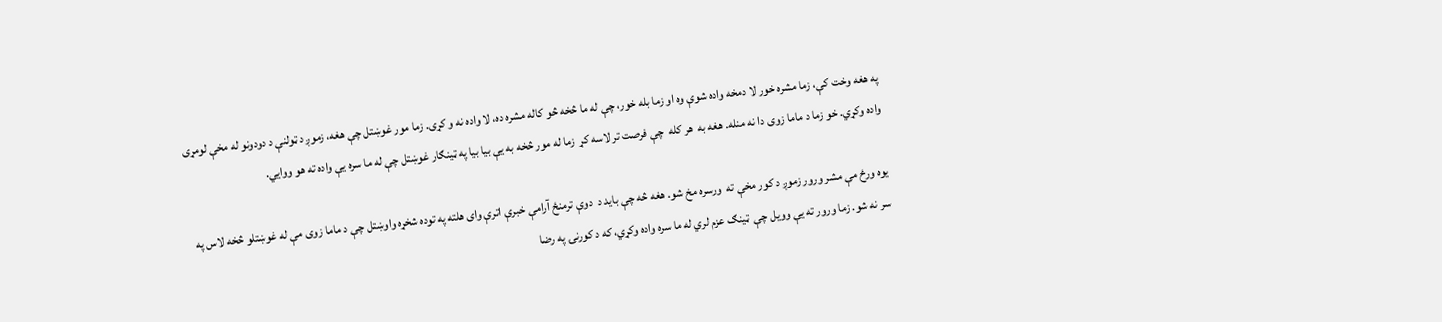په هغه وخت کې، زما مشره خور لا دمخه واده شوې وه او زما بله خور، چې له ما څخه څو کاله مشره ده، لا واده نه و کړی. زما مور غوښتل چې هغه، زموږ د ټولنې د دودونو له مخې لومړی واده وکړي. خو زما د ماما زوی دا نه منله. هغه به  هر کله  چې فرصت تر لاسه کړ  زما له مور څخه به یې بیا بیا په ټینګار غوښتل چې له ما سره یې واده ته هو ووایي.

یوه ورځ مې مشر ورور زموږ د کور مخې ته  ورسره مخ شو. هغه څه چې باید د  دوې ترمنځ آرامې خبرې اترې وای هلته په توده شخړه واوښتل چې د ماما زوی مې له غوښتلو څخه لاس په سر نه شو. زما ورور ته یې وویل چې  ټينګ عزم لري له ما سره واده وکړي، که د کورنۍ په رضا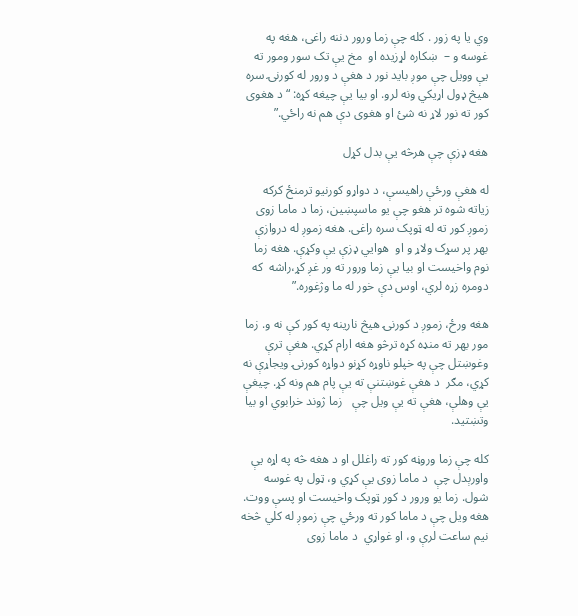وي یا په زور . کله چې زما ورور دننه راغی، هغه په غوسه و –  ښکاره لړزیده او  مخ یې تک سور ومور ته یې وویل چې موږ باید نور د هغې د ورور له کورنۍ سره هیڅ ډول اړیکي ونه لرو. او بیا یې چیغه کړه: “د هغوی کور ته نور لاړ نه شئ او هغوی دې هم نه راځي.”

هغه ډزې چې هرڅه یې بدل کړل

له هغې ورځې راهیسې، د دواړو کورنیو ترمنځ کرکه زیاته شوه تر هغو چې یو ماسپښین، زما د ماما زوی زموږ کور ته له ټوپک سره راغی. هغه زموږ له دروازې بهر پر سړک ولاړ و او  هوایي ډزې یې وکړې. هغه زما نوم واخیست او بیا یې زما ورور ته ور غږ کړ،راشه  که دومره زړه لري، اوس دې خور له ما وژغوره.”

هغه ورځ، زموږ د کورنۍ هیڅ نارینه په کور کې نه و. زما مور بهر ته منډه کړه ترڅو هغه ارام کړي. هغې ترې وغوښتل چې په خپلو ناوړه کړنو دواړه کورنۍ ویجاړې نه کړي، مګر  د هغې غوښتنې ته یې پام هم ونه کړ. چیغې یې وهلې، هغې ته یې ویل چې   زما ژوند خرابوي او بیا وتښتید.

کله چې زما وروڼه کور ته راغلل او د هغه څه په اړه یې واورېدل چې  د ماما زوی یې کړي و، ټول په غوسه شول. زما یو ورور د کور ټوپک واخیست او پسې ووت. هغه ویل چې د ماما کور ته ورځي چې زموږ له کلي څخه نیم ساعت لرې و، او غواړي  د ماما زوی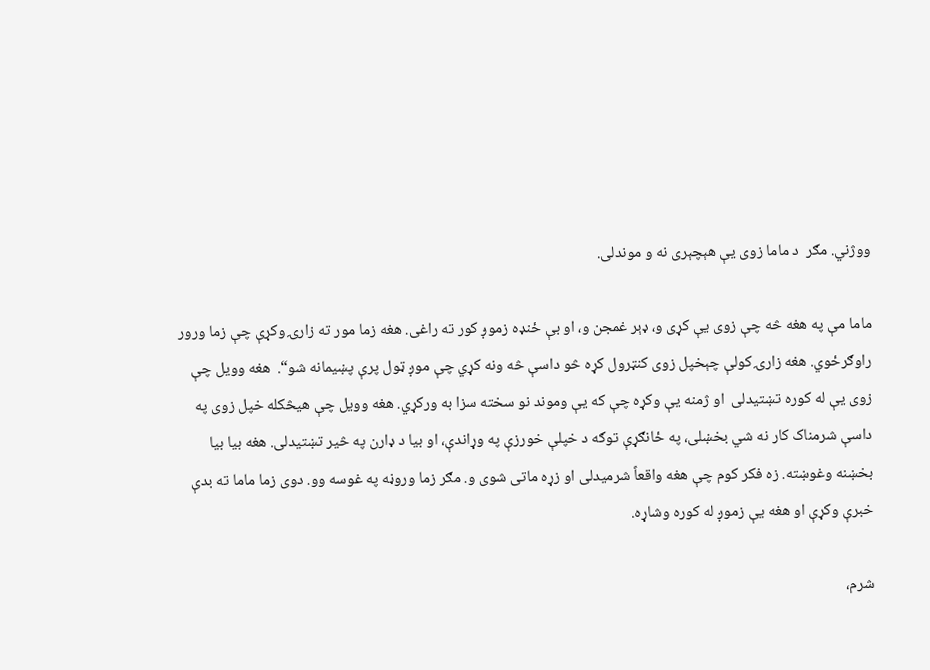ووژني. مګر  د ماما زوی یې هېچېری نه و موندلی.

ماما مې په هغه څه چې زوی یې کړی و، ډېر غمجن و، او بې ځنډه زموږ کور ته راغی. هغه زما مور ته زارۍ وکړې چې زما ورور راوګرځوي. هغه زارۍ کولې چېخپل زوی کنټرول کړه څو داسې څه ونه کړي چې موږ ټول پرې پښیمانه شو“.  هغه وویل چې زوی یې له کوره تښتیدلی  او ژمنه یې وکړه چې که یې وموند نو سخته سزا به ورکړي. هغه وویل چې هیڅکله خپل زوی په داسې شرمناک کار نه شي بخښلی، په ځانګړې توګه د خپلې خورزې په وړاندې، او بیا د ډارن په څیر تښتیدلی. هغه بیا بیا بخښنه وغوښته. زه فکر کوم چې هغه واقعاً شرمیدلی او زړه ماتی شوی و. مګر زما وروڼه په غوسه وو. دوی زما ماما ته بدې خبرې وکړې او هغه یې زموږ له کوره وشاړه.

شرم،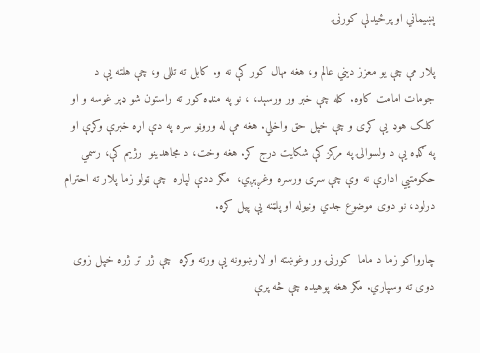پښيماني او پرځیدلې کورنۍ

پلار مې چې یو معزز دیني عالم و، هغه مهال کور کې نه و. کابل ته تللی و، چې هلته یې د جومات امامت کاوه. کله چې خبر ور ورسېد، ، نو په منډه کور ته راستون شو ډېر غوسه و او کلک هوډ یې کړی و چې خپل حق واخلي. هغه مې له وروڼو سره په دې اړه خبرې وکړې او په ګډه یې د ولسوالۍ په مرکز کې شکایت درج کړ. هغه وخت، د مجاهدینو  رژیم کې، رسمي حکومتيي ادارې نه وې چې سړی ورسره وغږېږي،  مګر ددې لپاره  چې ټولو زما پلار ته احترام درلود، نو دوی موضوع جدي ونیوله او پلټنه یې پیل کړه.

چارواکو زما د ماما  کورنۍ ور وغوښته او لارښوونه یې ورته وکړه  چې ژر تر ژره خپل زوی دوی ته وسپاري. مګر هغه پوهیده چې څه پرې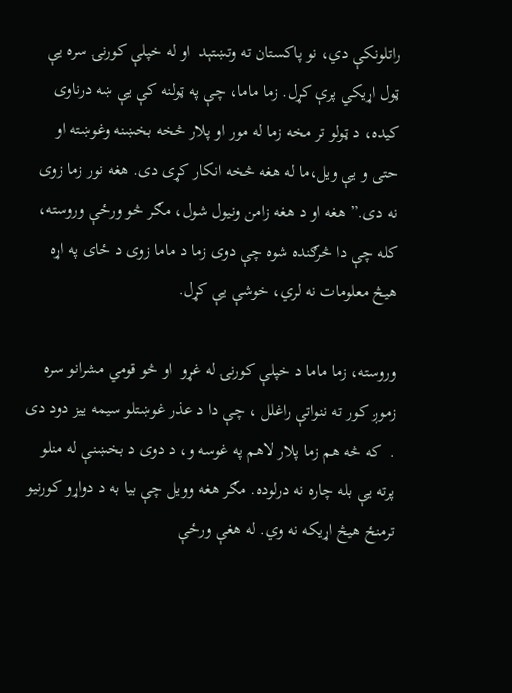راتلونکې دي، نو پاکستان ته وتښتېد  او له خپلې کورنۍ سره یې ټول اړیکي پرې کړل. زما ماما، چې په ټولنه کې یې ښه درناوی کیده، د ټولو تر مخه زما له مور او پلار څخه بخښنه وغوښته او حتی و یې ویل،ما له هغه څخه انکار کړی دی. هغه نور زما زوی نه دی.” هغه او د هغه زامن ونیول شول، مګر څو ورځې وروسته، کله چې دا څرګنده شوه چې دوی زما د ماما زوی د ځای په اړه هیڅ معلومات نه لري، خوشې یې کړل.

وروسته، زما ماما د خپلې کورنۍ له غړو  او څو قومي مشرانو سره زموږ کور ته ننواتې راغلل ، چې دا د عذر غوښتلو سیمه ییز دود دی .  که څه هم زما پلار لاهم په غوسه و، د دوی د بخښنې له منلو پرته یې بله چاره نه درلوده. مګر هغه وویل چې بیا به د دواړو کورنیو ترمنځ هیڅ اړیکه نه وي. له هغې ورځې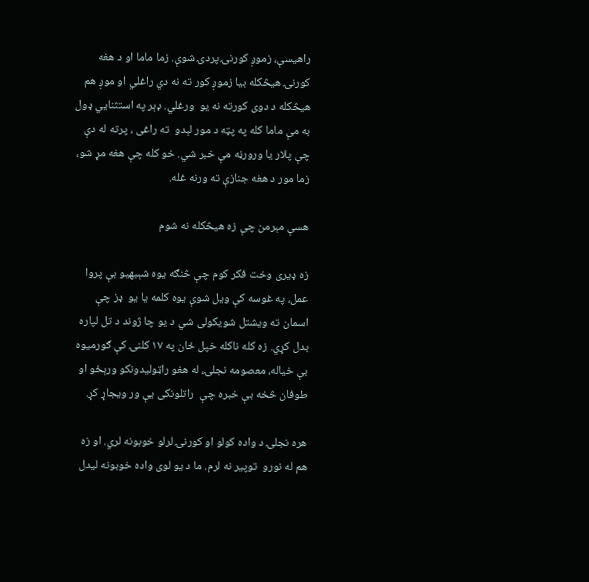راهیسې، زموږ کورنۍ پردۍ شوې. زما ماما او د هغه کورنۍ هیڅکله بیا زموږ کور ته نه دي راغلي او موږ هم هیڅکله د دوی کورته نه یو  ورغلي. ډېر په استثنایي ډول به مې ماما کله په پټه د مور لېدو  ته راغی ، پرته له دې چې پلار یا ورورڼه مې خبر شي. خو کله چې هغه مړ شو، زما مور د هغه جنازې ته ورنه غله.

هسې مېرمن چې زه هیڅکله نه شوم

زه ډیری وخت فکر کوم چې څنګه یوه شېبهیو بې پروا عمل، په غوسه کې ویل شوې یوه کلمه یا یو  ډز چې اسمان ته ویشتل شویکولی شي د یو چا ژوند د تل لپاره بدل کړي. زه کله ناکله خپل ځان په ۱۷ کلنۍ کې ګورمیوه بې خیاله، معصومه نجلۍ، له هغو راټولیدونکو ورېځو او  طوفان څخه بې خبره چې  راتلونکی یې ور ویجاړ کړ.

هره نجلۍ د واده کولو او کورنۍ لرلو خوبونه لري. او زه هم له نورو  توپیر نه لرم. ما د یو لوی واده خوبونه لیدل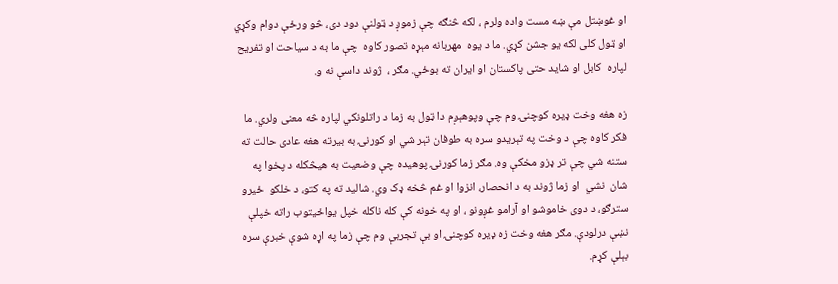او غوښتل مې ښه مست واده ولرم ، لکه څنګه چې زموږ د ټولنې دود دی، څو ورځې دوام وکړي او ټول کلی لکه یو جشن کړي. ما د یوه  مهربانه مېړه تصور کاوه  چې ما به د سیاحت او تفریح لپاره  کابل او شاید حتی پاکستان او ایران ته بوځي. مګر ،  ژوند داسې نه و.

زه هغه وخت ډیره کوچنۍ وم چې وپوهېږم دا ټول به زما د راتلونکي لپاره څه معنی ولري. ما فکر کاوه چې د وخت په تېریدو سره به طوفان تېر شي او کورنۍ به بیرته هغه عادی حالت ته ستنه شي چې تر ډزو مخکې وه. مګر زما کورنۍ پوهیده چې وضعیت به هیڅکله د پخوا په شان  نشي  او زما ژوند به د انحصار، انزوا او غم څخه ډک وي. شالید ته په کتو، د خلکو  ځیرو سترګو، د دوی خاموشو او آرامو غږونو ، او په خونه کې کله ناکله خپل یواځیتوب راته خپلې نښې درلودې. مګر هغه وخت زه ډیره کوچنۍ او بې تجربې وم چې زما په اړه شوې خبرې سره بېلې کړم.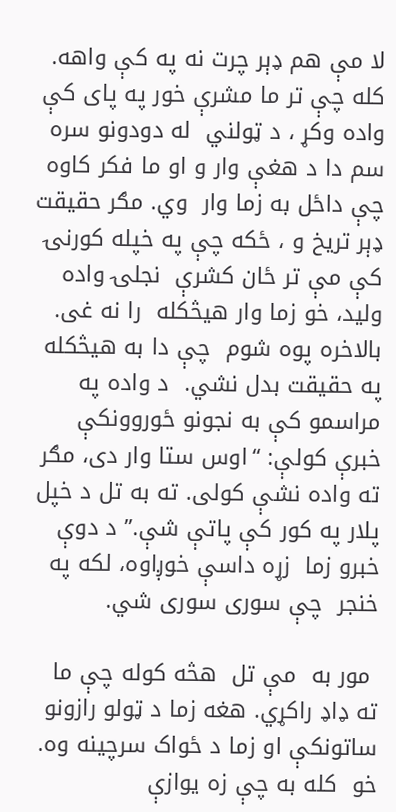لا مې هم ډېر چرت نه په کې واهه. کله چې تر ما مشرې خور په پای کې واده وکړ ، د ټولني  له دودونو سره سم دا د هغې وار و او ما فکر کاوه چې داځل به زما وار  وي. مګر حقیقت ډېر تریخ و ، ځکه چې په خپله کورنۍ کې مې تر ځان کشرې  نجلۍ واده ولید، خو زما وار هیڅکله  را نه غی. بالاخره پوه شوم  چې دا به هیڅکله په حقیقت بدل نشي.  د واده په مراسمو کې به نجونو ځوروونکې خبرې کولې: “اوس ستا وار دی، مګر ته واده نشې کولی. ته به تل د خپل پلار په کور کې پاتې شې.” د دوې خبرو زما  زړه داسې خوږاوه، لکه په خنجر  چې سوری سوری شي.

 مور به  مې تل  هڅه کوله چې ما ته ډاډ راکړي. هغه زما د ټولو رازونو ساتونکې او زما د ځواک سرچینه وه. خو  کله به چې زه یوازې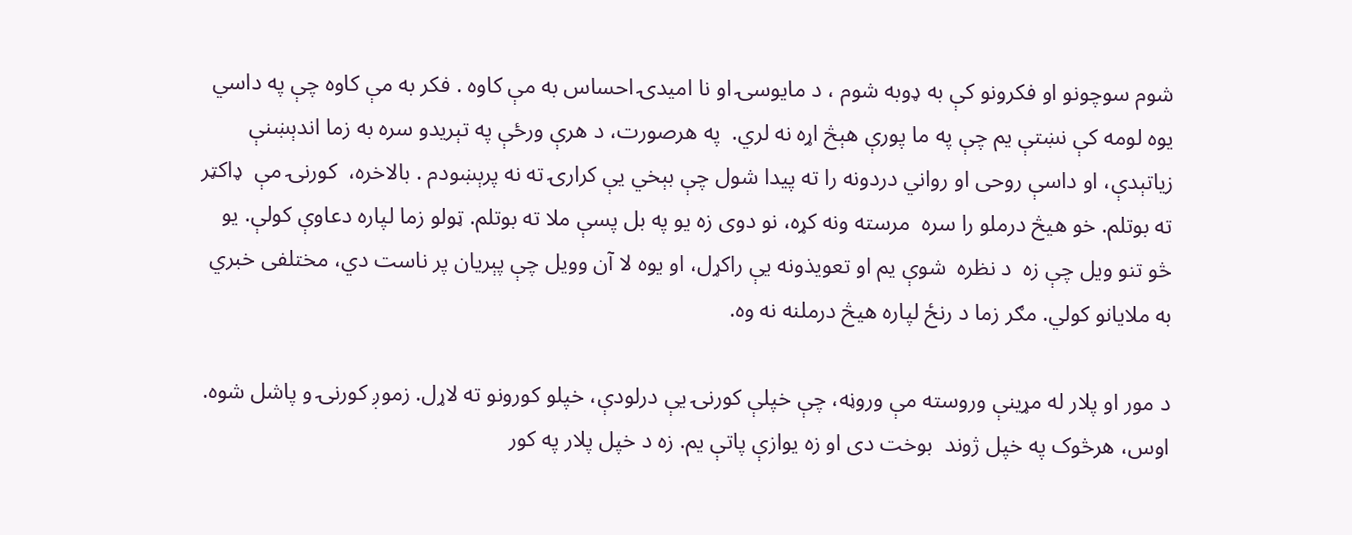شوم سوچونو او فکرونو کې به ډوبه شوم ، د مایوسۍ او نا امیدۍ احساس به مې کاوه . فکر به مې کاوه چې په داسي یوه لومه کې نښتې یم چې په ما پورې هېڅ اړه نه لري.  په هرصورت، د هرې ورځې په تېریدو سره به زما اندېښنې زیاتېدې، او داسې روحی او رواني دردونه را ته پیدا شول چې بېخي یې کرارۍ ته نه پرېښودم . بالاخره،  کورنۍ مې  ډاکټر ته بوتلم. خو هیڅ درملو را سره  مرسته ونه کړه، نو دوی زه یو په بل پسې ملا ته بوتلم. ټولو زما لپاره دعاوې کولې. یو څو تنو ویل چې زه  د نظره  شوې یم او تعویذونه یې راکړل، او یوه لا آن وویل چې پېریان پر ناست دي، مختلفی خبري به ملایانو کولي. مګر زما د رنځ لپاره هیڅ درملنه نه وه.

د مور او پلار له مړینې وروسته مې وروڼه، چې خپلې کورنۍ یې درلودې، خپلو کورونو ته لاړل. زموږ کورنۍ و پاشل شوه. اوس، هرڅوک په خپل ژوند  بوخت دی او زه یوازې پاتې یم. زه د خپل پلار په کور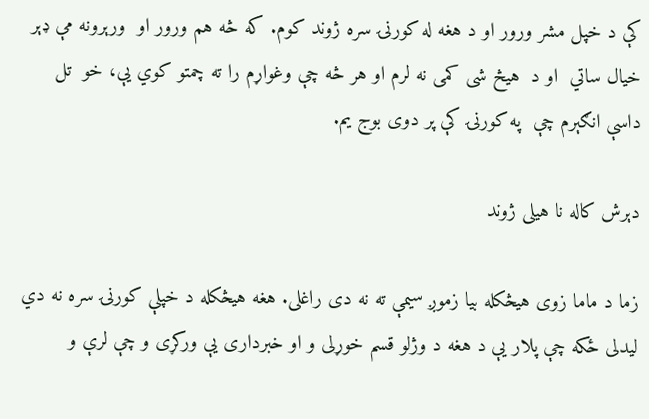کې د خپل مشر ورور او د هغه له کورنۍ سره ژوند کوم. که څه هم ورور او  ورېرونه مې ډېر خیال ساتي  او د  هیڅ شی کمی نه لرم او هر څه چې وغواړم را ته چمتو کوي یې، خو  تل داسې انګېرم چې  په کورنۍ کې پر دوی بوج یم.

دېرش کاله نا هیلی ژوند

زما د ماما زوی هیڅکله بیا زموږ سیمې ته نه دی راغلی. هغه هیڅکله د خپلې کورنۍ سره نه دي لیدلی ځکه چې پلار یې د هغه د وژلو قسم خوړلی و او خبرداری یې ورکړی و چې لرې و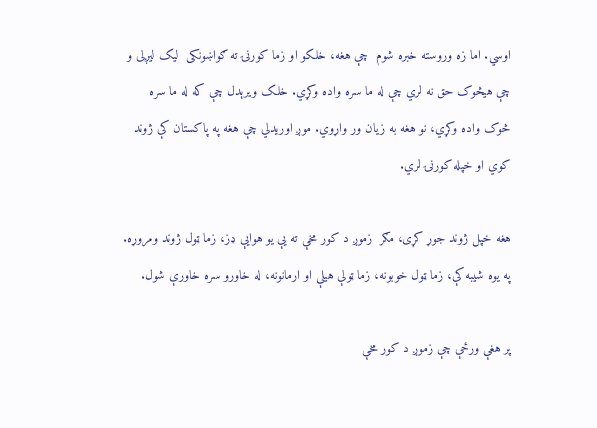اوسي. اما زه وروسته خبره شوم  چې هغه، خلکو او زما کورنۍ ته ګواښونکی  لیک لیږلی و چې هیڅوک حق نه لري چې له ما سره واده وکړي. خلک ویرېدل چې که له ما سره څوک واده وکړي، نو هغه به زیان ور واړوي. موږ اوریدلي چې هغه په پاکستان کې ژوند کوي او خپله کورنۍ لري.

هغه خپل ژوند جوړ کړی، مګر  زموږ د کور مخې ته یې یو هوایې ډز، زما ټول ژوند ومروړه. په یوه شیبه کې، زما ټول خوبونه، زما ټولې هیلې او ارمانونه، له خاورو سره خاورې شول.

پر هغې ورځې چې زموږ د کور مخې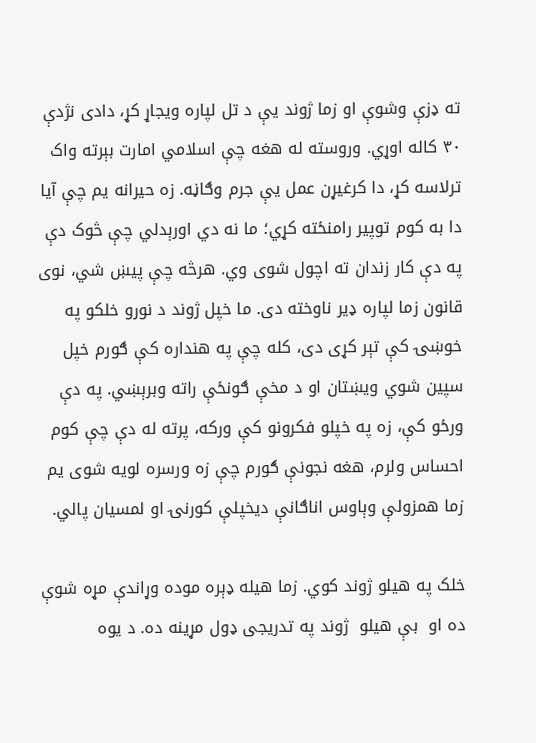ته ډزې وشوې او زما ژوند یې د تل لپاره ویجاړ کړ، دادی نژدې ۳۰ کاله اوړي. وروسته له هغه چې اسلامي امارت بېرته واک ترلاسه کړ، دا کرغیړن عمل یې جرم وګاڼه. زه حیرانه یم چې آیا دا به کوم توپیر رامنځته کړي؛ ما نه دي اورېدلي چې څوک دې په دې کار زندان ته اچول شوی وي. هرڅه چې پیښ شي، نوی قانون زما لپاره ډیر ناوخته دی. ما خپل ژوند د نورو خلکو په خوښۍ کې تېر کړی دی، کله چې په هنداره کې ګورم خپل سپین شوي ویښتان او د مخې ګونځې راته وبرېښي. په دې ورځو کې، زه په خپلو فکرونو کې ورکه، پرته له دې چې کوم  احساس ولرم، هغه نجونې ګورم چې زه ورسره لویه شوی یم زما همزولې وېاوس اناګانې ديخپلې کورنۍ او لمسیان پالي.

خلک په هیلو ژوند کوي. زما هیله ډېره موده وړاندې مړه شوې ده او  بې هیلو  ژوند په تدریجی ډول مړینه ده. د یوه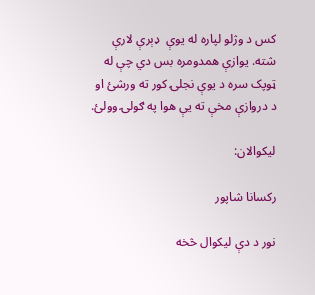کس د وژلو لپاره له یوې  ډېرې لارې شته. یوازې همدومره بس دي چې له ټوپک سره د یوې نجلۍ کور ته ورشئ او د دروازې مخې ته یې هوا په ګولۍ وولئ.

لیکوالان:

رکسانا شاپور

نور د دې لیکوال څخه